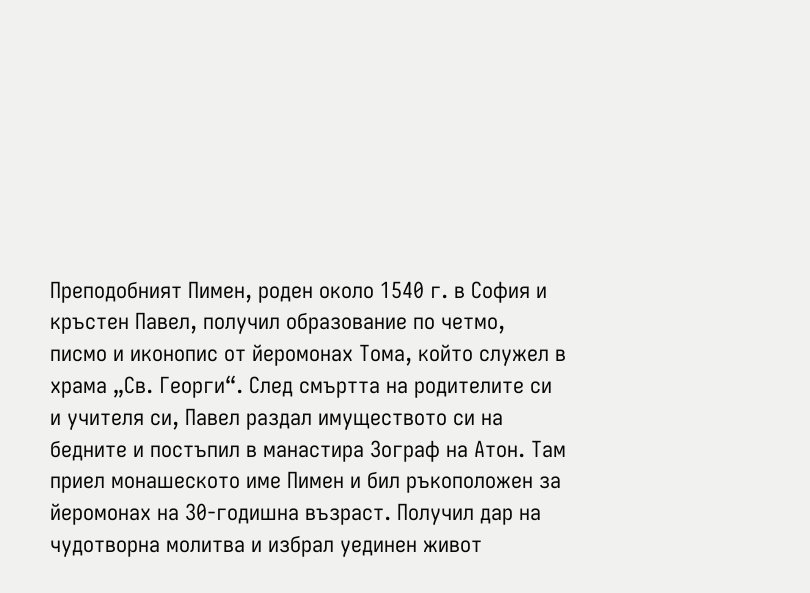Преподобният Пимен, роден около 1540 г. в София и кръстен Павел, получил образование по четмо, писмо и иконопис от йеромонах Тома, който служел в храма „Св. Георги“. След смъртта на родителите си и учителя си, Павел раздал имуществото си на бедните и постъпил в манастира Зограф на Атон. Там приел монашеското име Пимен и бил ръкоположен за йеромонах на 30-годишна възраст. Получил дар на чудотворна молитва и избрал уединен живот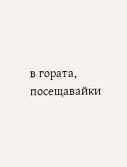в гората, посещавайки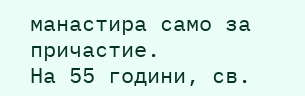манастира само за причастие.
На 55 години, св.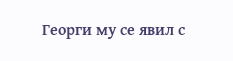Георги му се явил с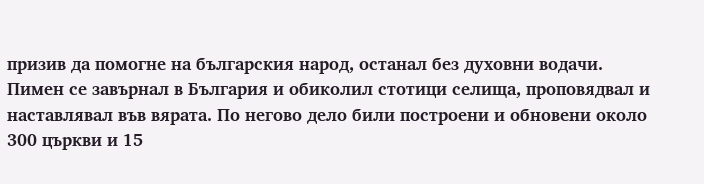призив да помогне на българския народ, останал без духовни водачи. Пимен се завърнал в България и обиколил стотици селища, проповядвал и наставлявал във вярата. По негово дело били построени и обновени около 300 църкви и 15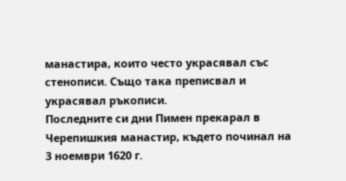манастира, които често украсявал със стенописи. Също така преписвал и украсявал ръкописи.
Последните си дни Пимен прекарал в Черепишкия манастир, където починал на 3 ноември 1620 г.